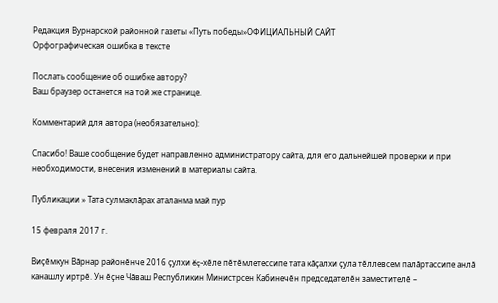Редакция Вурнарской районной газеты «Путь победы»ОФИЦИАЛЬНЫЙ САЙТ
Орфографическая ошибка в тексте

Послать сообщение об ошибке автору?
Ваш браузер останется на той же странице.

Комментарий для автора (необязательно):

Спасибо! Ваше сообщение будет направленно администратору сайта, для его дальнейшей проверки и при необходимости, внесения изменений в материалы сайта.

Публикации » Тата сулмаклăрах аталанма май пур

15 февраля 2017 г.

Виçĕмкун Вăрнар районĕнче 2016 çулхи ĕç-хĕле пĕтĕмлетессипе тата кăçалхи çула тĕллевсем палăртассипе анлă канашлу иртрĕ. Ун ĕçне Чăваш Республикин Министрсен Кабинечĕн председателĕн заместителĕ –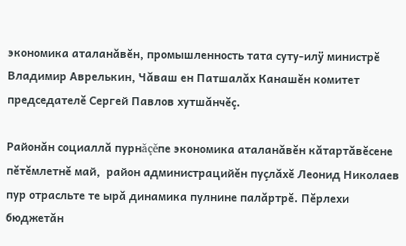экономика аталанăвĕн, промышленность тата суту-илÿ министрĕ Владимир Аврелькин, Чăваш ен Патшалăх Канашĕн комитет председателĕ Сергей Павлов хутшăнчĕç.

Районăн социаллă пурнăçĕпе экономика аталанăвĕн кăтартăвĕсене пĕтĕмлетнĕ май,  район администрацийĕн пуçлăхĕ Леонид Николаев пур отрасльте те ырă динамика пулнине палăртрĕ. Пĕрлехи бюджетăн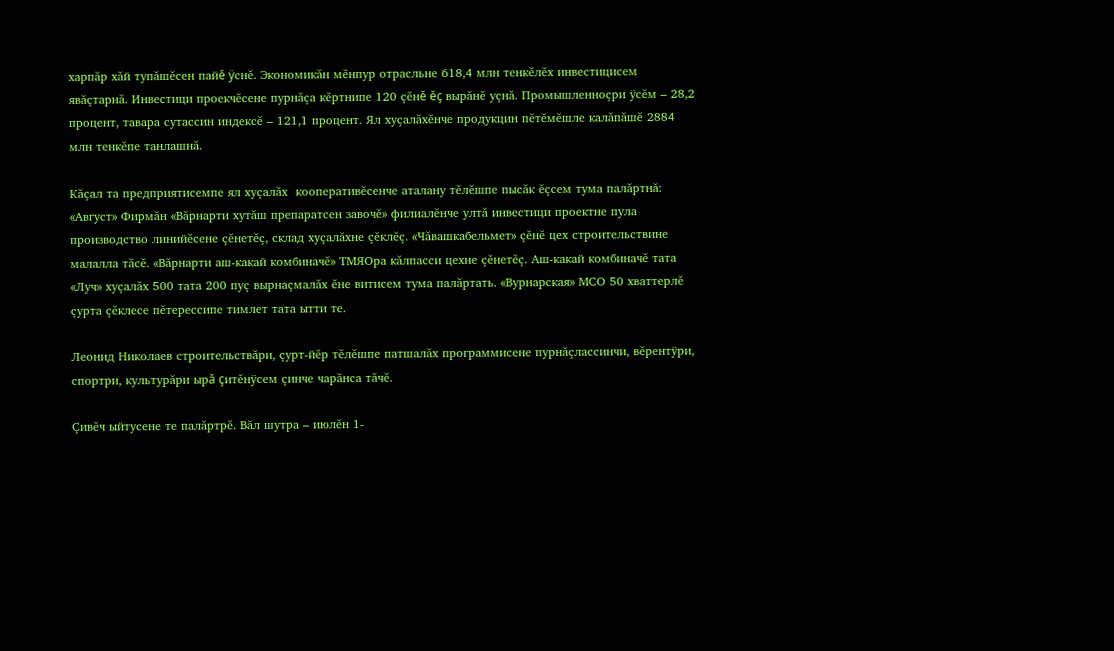харпăр хăй тупăшĕсен пайĕ ÿснĕ. Экономикăн мĕнпур отрасльне 618,4 млн тенкĕлĕх инвестицисем явăçтарнă. Инвестици проекчĕсене пурнăçа кĕртнипе 120 çĕнĕ ĕç вырăнĕ уçнă. Промышленноçри ÿсĕм – 28,2 процент, тавара сутассин индексĕ – 121,1 процент. Ял хуçалăхĕнче продукцин пĕтĕмĕшле калăпăшĕ 2884 млн тенкĕпе танлашнă.

Кăçал та предприятисемпе ял хуçалăх  кооперативĕсенче аталану тĕлĕшпе пысăк ĕçсем тума палăртнă: «Август» Фирмăн «Вăрнарти хутăш препаратсен завочĕ» филиалĕнче ултă инвестици проектне пула производство линийĕсене çĕнетĕç, склад хуçалăхне çĕклĕç. «Чăвашкабельмет» çĕнĕ цех строительствине малалла тăсĕ. «Вăрнарти аш-какай комбиначĕ» ТМЯОра кăлпасси цехне çĕнетĕç. Аш-какай комбиначĕ тата «Луч» хуçалăх 500 тата 200 пуç вырнаçмалăх ĕне витисем тума палăртать. «Вурнарская» МСО 50 хваттерлĕ çурта çĕклесе пĕтерессипе тимлет тата ытти те.

Леонид Николаев строительствăри, çурт-йĕр тĕлĕшпе патшалăх программисене пурнăçлассинчи, вĕрентÿри, спортри, культурăри ырă çитĕнÿсем çинче чарăнса тăчĕ.

Çивĕч ыйтусене те палăртрĕ. Вăл шутра – июлĕн 1-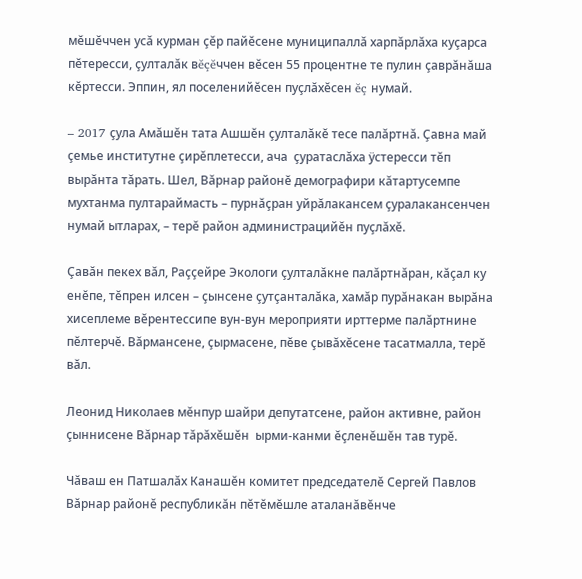мĕшĕччен усă курман çĕр пайĕсене муниципаллă харпăрлăха куçарса пĕтересси, çулталăк вĕçĕччен вĕсен 55 процентне те пулин çаврăнăша кĕртесси. Эппин, ял поселенийĕсен пуçлăхĕсен ĕç нумай.

– 2017 çула Амăшĕн тата Ашшĕн çулталăкĕ тесе палăртнă. Çавна май çемье институтне çирĕплетесси, ача  çуратаслăха ÿстересси тĕп вырăнта тăрать. Шел, Вăрнар районĕ демографири кăтартусемпе мухтанма пултараймасть – пурнăçран уйрăлакансем çуралакансенчен нумай ытларах, – терĕ район администрацийĕн пуçлăхĕ.

Çавăн пекех вăл, Раççейре Экологи çулталăкне палăртнăран, кăçал ку енĕпе, тĕпрен илсен – çынсене çутçанталăка, хамăр пурăнакан вырăна хисеплеме вĕрентессипе вун-вун мероприяти ирттерме палăртнине пĕлтерчĕ. Вăрмансене, çырмасене, пĕве çывăхĕсене тасатмалла, терĕ вăл.

Леонид Николаев мĕнпур шайри депутатсене, район активне, район çыннисене Вăрнар тăрăхĕшĕн  ырми-канми ĕçленĕшĕн тав турĕ.

Чăваш ен Патшалăх Канашĕн комитет председателĕ Сергей Павлов Вăрнар районĕ республикăн пĕтĕмĕшле аталанăвĕнче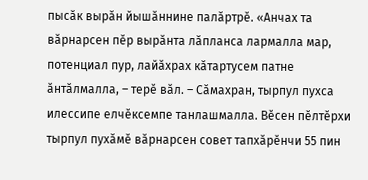пысăк вырăн йышăннине палăртрĕ. «Анчах та вăрнарсен пĕр вырăнта лăпланса лармалла мар, потенциал пур, лайăхрах кăтартусем патне ăнтăлмалла, – терĕ вăл. – Сăмахран, тырпул пухса илессипе елчĕксемпе танлашмалла. Вĕсен пĕлтĕрхи тырпул пухăмĕ вăрнарсен совет тапхăрĕнчи 55 пин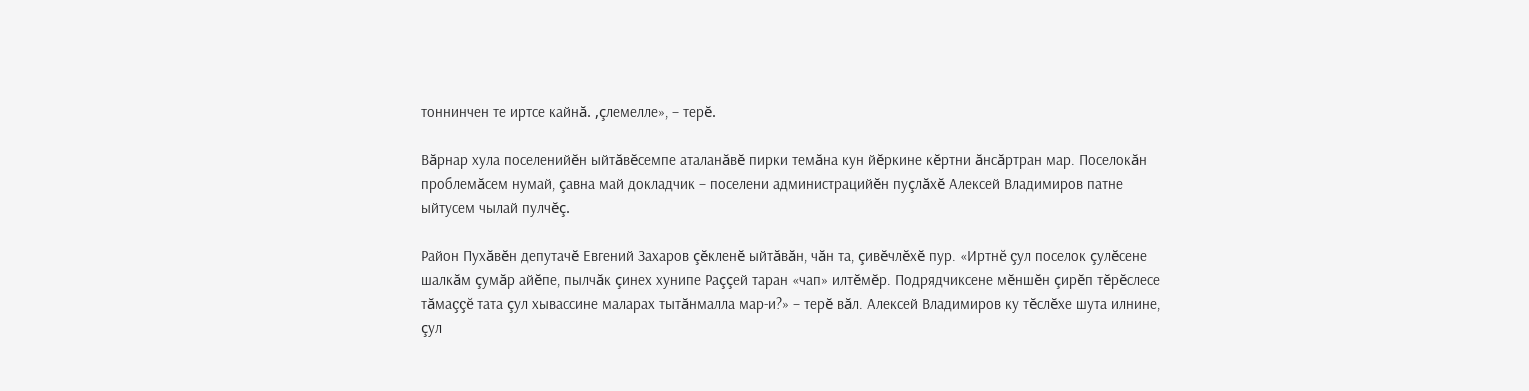тоннинчен те иртсе кайнă. ,çлемелле», – терĕ.

Вăрнар хула поселенийĕн ыйтăвĕсемпе аталанăвĕ пирки темăна кун йĕркине кĕртни ăнсăртран мар. Поселокăн проблемăсем нумай, çавна май докладчик – поселени администрацийĕн пуçлăхĕ Алексей Владимиров патне ыйтусем чылай пулчĕç.

Район Пухăвĕн депутачĕ Евгений Захаров çĕкленĕ ыйтăвăн, чăн та, çивĕчлĕхĕ пур. «Иртнĕ çул поселок çулĕсене шалкăм çумăр айĕпе, пылчăк çинех хунипе Раççей таран «чап» илтĕмĕр. Подрядчиксене мĕншĕн çирĕп тĕрĕслесе тăмаççĕ тата çул хывассине маларах тытăнмалла мар-и?» – терĕ вăл. Алексей Владимиров ку тĕслĕхе шута илнине, çул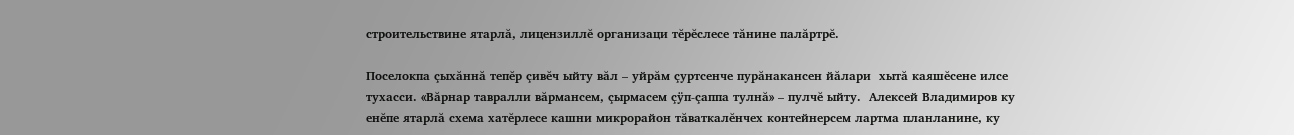строительствине ятарлă, лицензиллĕ организаци тĕрĕслесе тăнине палăртрĕ.

Поселокпа çыхăннă тепĕр çивĕч ыйту вăл – уйрăм çуртсенче пурăнакансен йăлари  хытă каяшĕсене илсе тухасси. «Вăрнар тавралли вăрмансем, çырмасем çÿп-çаппа тулнă» – пулчĕ ыйту.  Алексей Владимиров ку енĕпе ятарлă схема хатĕрлесе кашни микрорайон тăваткалĕнчех контейнерсем лартма планланине, ку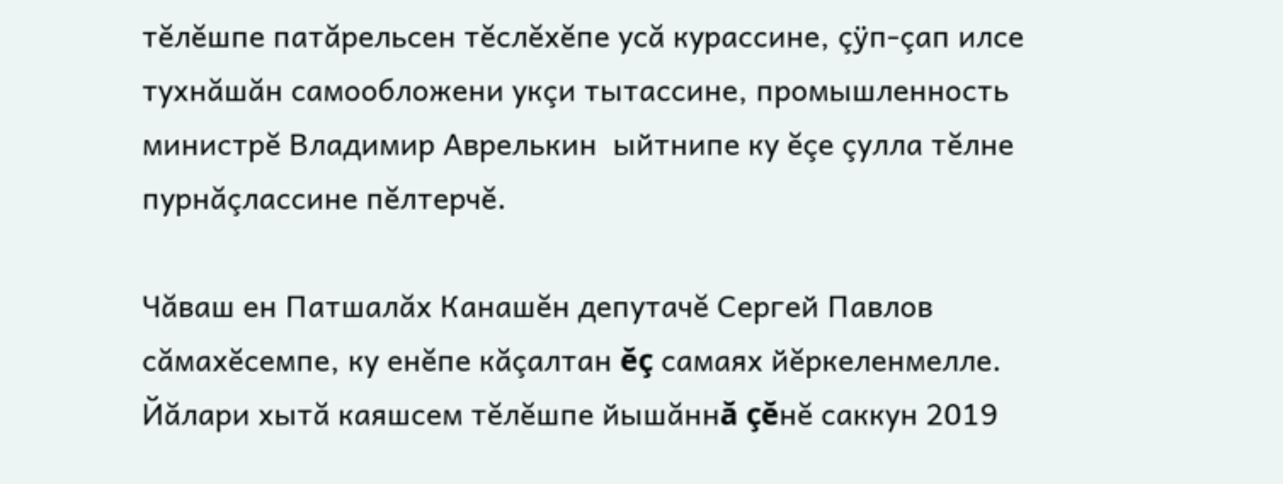тĕлĕшпе патăрельсен тĕслĕхĕпе усă курассине, çÿп-çап илсе тухнăшăн самообложени укçи тытассине, промышленность министрĕ Владимир Аврелькин  ыйтнипе ку ĕçе çулла тĕлне пурнăçлассине пĕлтерчĕ.

Чăваш ен Патшалăх Канашĕн депутачĕ Сергей Павлов сăмахĕсемпе, ку енĕпе кăçалтан ĕç самаях йĕркеленмелле. Йăлари хытă каяшсем тĕлĕшпе йышăннă çĕнĕ саккун 2019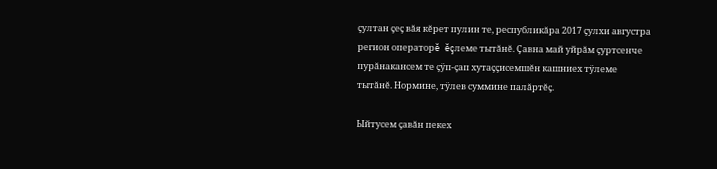çултан çеç вăя кĕрет пулин те, республикăра 2017 çулхи августра регион операторĕ ĕçлеме тытăнĕ. Çавна май уйрăм çуртсенче пурăнакансем те çÿп-çап хутаççисемшĕн кашниех тÿлеме тытăнĕ. Нормине, тÿлев суммине палăртĕç.

Ыйтусем çавăн пекех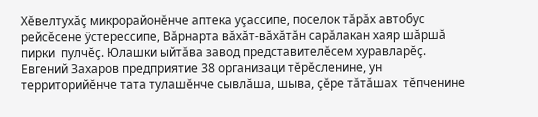Хĕвелтухăç микрорайонĕнче аптека уçассипе, поселок тăрăх автобус рейсĕсене ÿстерессипе, Вăрнарта вăхăт-вăхăтăн сарăлакан хаяр шăршă пирки  пулчĕç. Юлашки ыйтăва завод представителĕсем хуравларĕç. Евгений Захаров предприятие 38 организаци тĕрĕсленине, ун территорийĕнче тата тулашĕнче сывлăша, шыва, çĕре тăтăшах  тĕпченине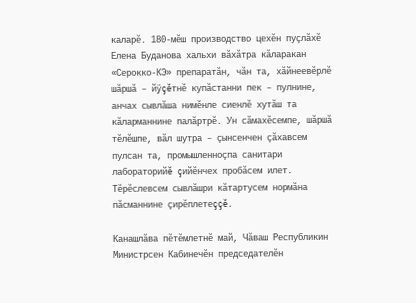каларĕ. 180-мĕш производство цехĕн пуçлăхĕ Елена Буданова хальхи вăхăтра кăларакан «Серокко-КЭ» препаратăн, чăн та, хăйнеевĕрлĕ шăршă – йÿçĕтнĕ купăстанни пек – пулнине, анчах сывлăша нимĕнле сиенлĕ хутăш та кăларманнине палăртрĕ. Ун сăмахĕсемпе, шăршă тĕлĕшпе, вăл шутра – çынсенчен çăхавсем пулсан та, промышленноçпа санитари лабораторийĕ çийĕнчех пробăсем илет. Тĕрĕслевсем сывлăшри кăтартусем нормăна пăсманнине çирĕплетеççĕ.

Канашлăва пĕтĕмлетнĕ май, Чăваш Республикин Министрсен Кабинечĕн председателĕн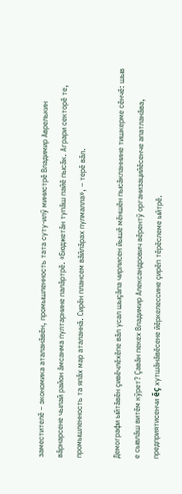заместителĕ – экономика аталанăвĕн, промышленность тата суту-илÿ министрĕ Владимир Аврелькин вăрнарсене чылай район ăмсанма пултарнине палăртрĕ. «Бюджетăн тупăш пайĕ пысăк. Аграри секторĕ те, промышленность та япăх мар аталаннă. Сирĕн плансем вăйлăрах пулмалла», – терĕ вăл.

Демографи ыйтăвĕн çивĕчлĕхĕпе вăл усал шыçăпа чирлисен йышĕ мĕншĕн пысăкланнине тишкерме сĕнчĕ: шыв е сывлăш витĕм кÿрет? Çавăн пекех Владимир Александрович вĕрентÿ организацийĕсенче апатланăва, предприятисенчи ĕç хутшăнăвĕсене йĕркелессине çирĕп тĕрĕслеме ыйтрĕ.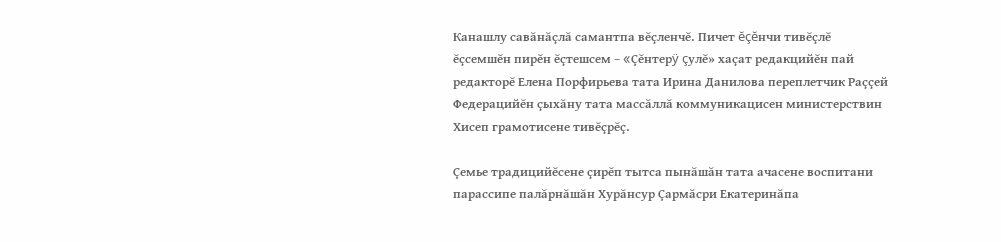Канашлу савăнăçлă самантпа вĕçленчĕ. Пичет ĕçĕнчи тивĕçлĕ ĕçсемшĕн пирĕн ĕçтешсем – «Çĕнтерÿ çулĕ» хаçат редакцийĕн пай редакторĕ Елена Порфирьева тата Ирина Данилова переплетчик Раççей Федерацийĕн çыхăну тата массăллă коммуникацисен министерствин Хисеп грамотисене тивĕçрĕç.

Çемье традицийĕсене çирĕп тытса пынăшăн тата ачасене воспитани парассипе палăрнăшăн Хурăнсур Çармăсри Екатеринăпа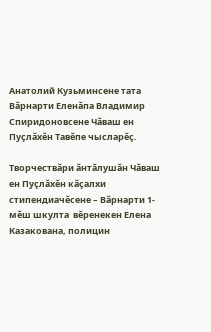Анатолий Кузьминсене тата Вăрнарти Еленăпа Владимир Спиридоновсене Чăваш ен Пуçлăхĕн Тавĕпе чысларĕç.

Творчествăри ăнтăлушăн Чăваш ен Пуçлăхĕн кăçалхи стипендиачĕсене – Вăрнарти 1-мĕш шкулта  вĕренекен Елена Казакована, полицин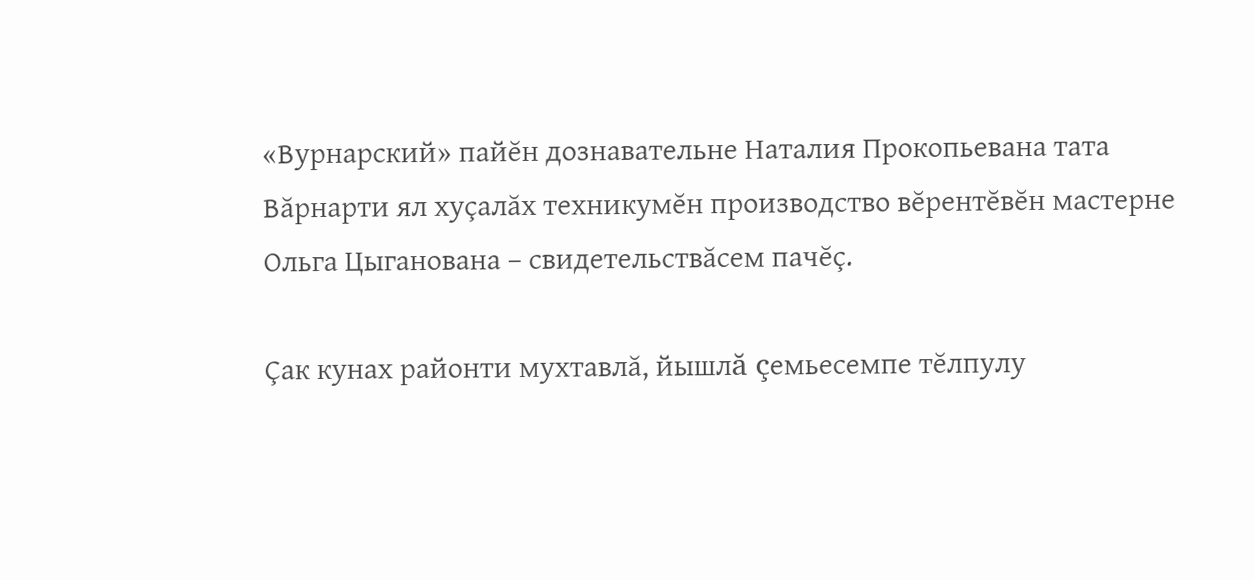«Вурнарский» пайĕн дознавательне Наталия Прокопьевана тата Вăрнарти ял хуçалăх техникумĕн производство вĕрентĕвĕн мастерне Ольга Цыганована – свидетельствăсем пачĕç.

Çак кунах районти мухтавлă, йышлă çемьесемпе тĕлпулу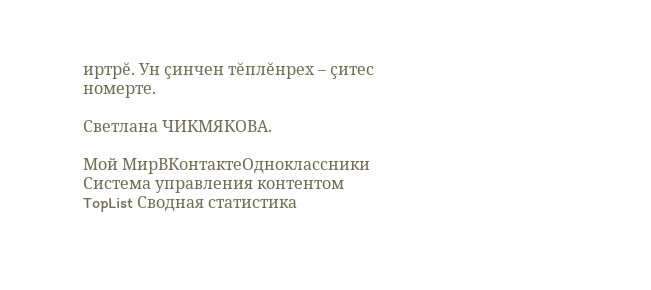иртрĕ. Ун çинчен тĕплĕнрех – çитес номерте.

Светлана ЧИКМЯКОВА.

Мой МирВКонтактеОдноклассники
Система управления контентом
TopList Сводная статистика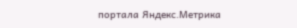портала Яндекс.Метрика